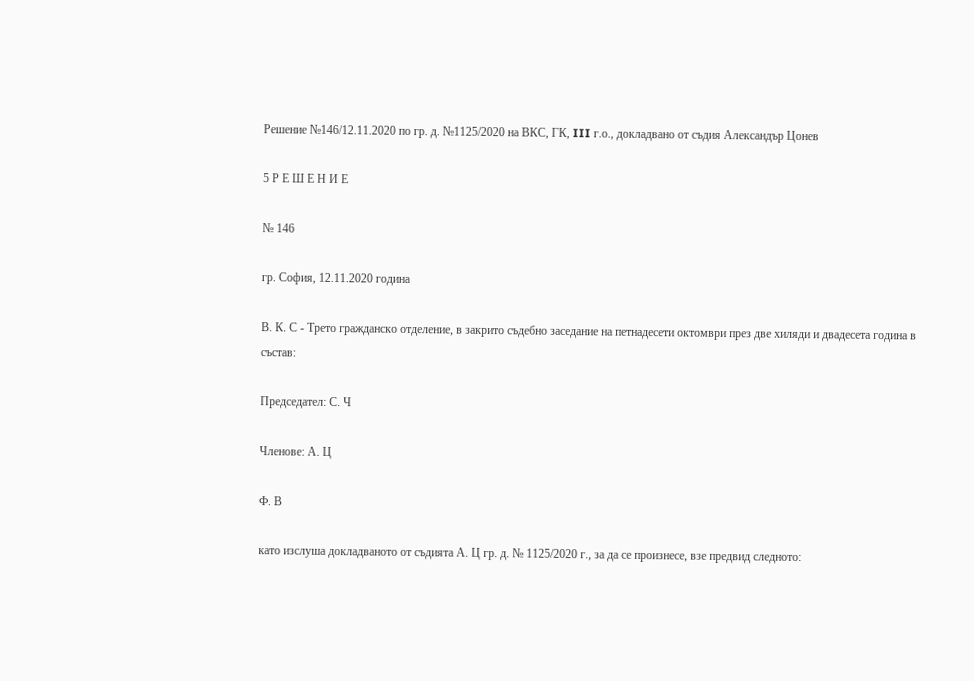Решение №146/12.11.2020 по гр. д. №1125/2020 на ВКС, ГК, III г.о., докладвано от съдия Александър Цонев

5 Р Е Ш Е Н И Е

№ 146

гр. София, 12.11.2020 година

В. К. С - Трето гражданско отделение, в закрито съдебно заседание на петнадесети октомври през две хиляди и двадесета година в състав:

Председател: С. Ч

Членове: А. Ц

Ф. В

като изслуша докладваното от съдията А. Ц гр. д. № 1125/2020 г., за да се произнесе, взе предвид следното: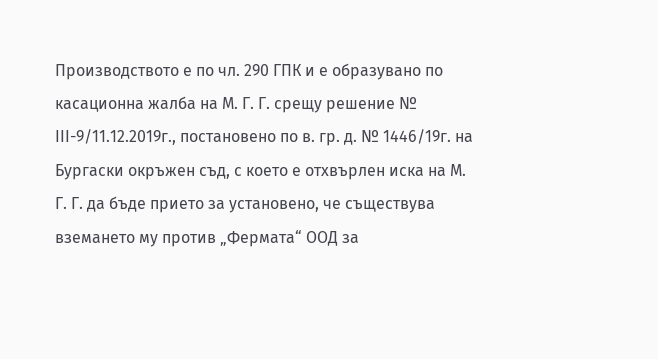Производството е по чл. 290 ГПК и е образувано по касационна жалба на М. Г. Г. срещу решение № ІІІ-9/11.12.2019г., постановено по в. гр. д. № 1446/19г. на Бургаски окръжен съд, с което е отхвърлен иска на М. Г. Г. да бъде прието за установено, че съществува вземането му против „Фермата“ ООД за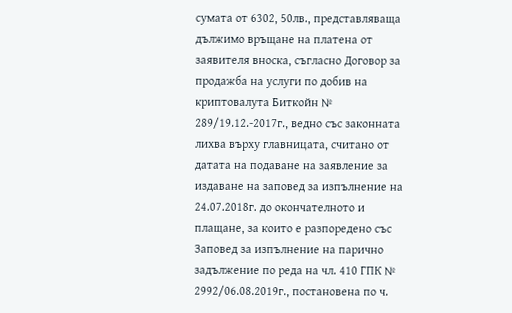сумата от 6302, 50лв., представляваща дължимо връщане на платена от заявителя вноска, съгласно Договор за продажба на услуги по добив на криптовалута Биткойн № 289/19.12.-2017г., ведно със законната лихва върху главницата, считано от датата на подаване на заявление за издаване на заповед за изпълнение на 24.07.2018г. до окончателното и плащане, за които е разпоредено със Заповед за изпълнение на парично задължение по реда на чл. 410 ГПК № 2992/06.08.2019г., постановена по ч.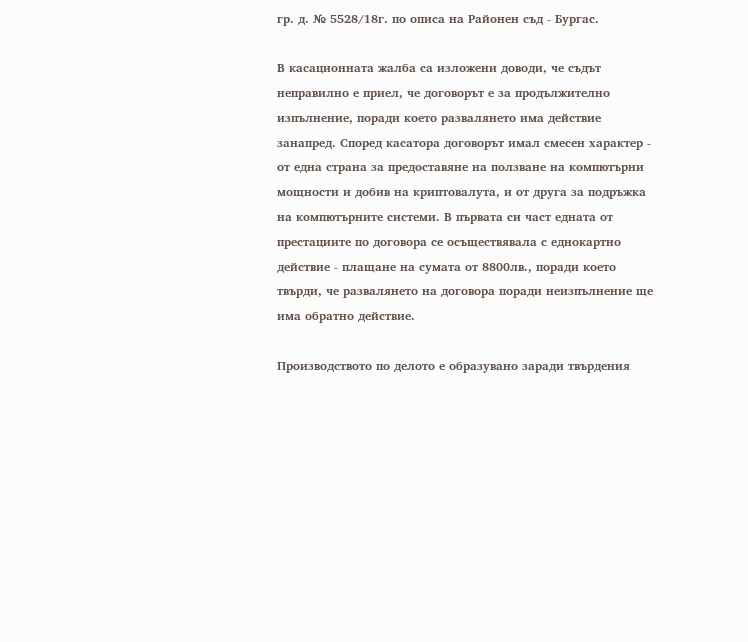гр. д. № 5528/18г. по описа на Районен съд - Бургас.

В касационната жалба са изложени доводи, че съдът неправилно е приел, че договорът е за продължително изпълнение, поради което развалянето има действие занапред. Според касатора договорът имал смесен характер - от една страна за предоставяне на ползване на компютърни мощности и добив на криптовалута, и от друга за подръжка на компютърните системи. В първата си част едната от престациите по договора се осъществявала с еднокартно действие - плащане на сумата от 8800лв., поради което твърди, че развалянето на договора поради неизпълнение ще има обратно действие.

Производството по делото е образувано заради твърдения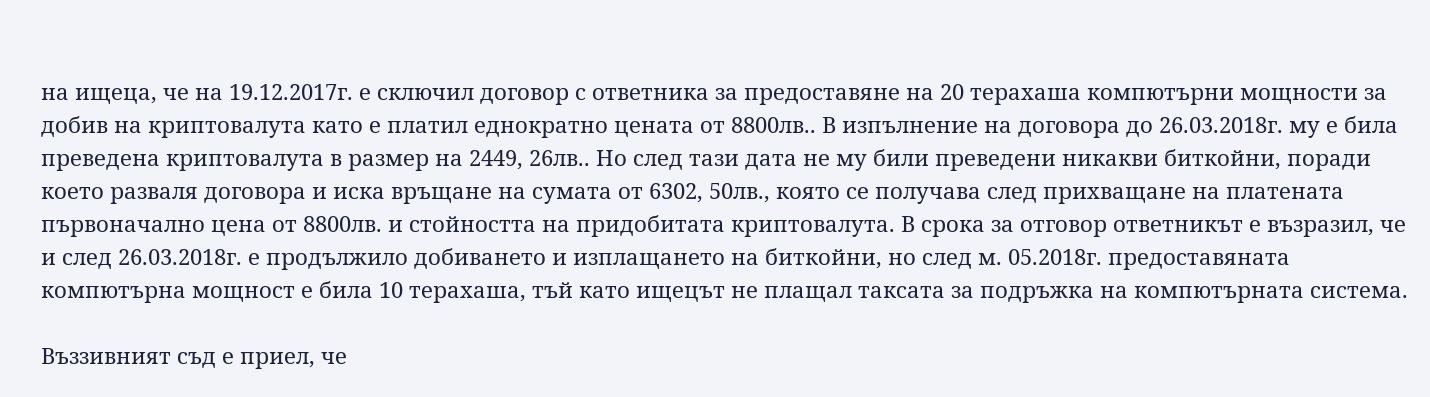на ищеца, че на 19.12.2017г. е сключил договор с ответника за предоставяне на 20 терахаша компютърни мощности за добив на криптовалута като е платил еднократно цената от 8800лв.. В изпълнение на договора до 26.03.2018г. му е била преведена криптовалута в размер на 2449, 26лв.. Но след тази дата не му били преведени никакви биткойни, поради което разваля договора и иска връщане на сумата от 6302, 50лв., която се получава след прихващане на платената първоначално цена от 8800лв. и стойността на придобитата криптовалута. В срока за отговор ответникът е възразил, че и след 26.03.2018г. е продължило добиването и изплащането на биткойни, но след м. 05.2018г. предоставяната компютърна мощност е била 10 терахаша, тъй като ищецът не плащал таксата за подръжка на компютърната система.

Въззивният съд е приел, че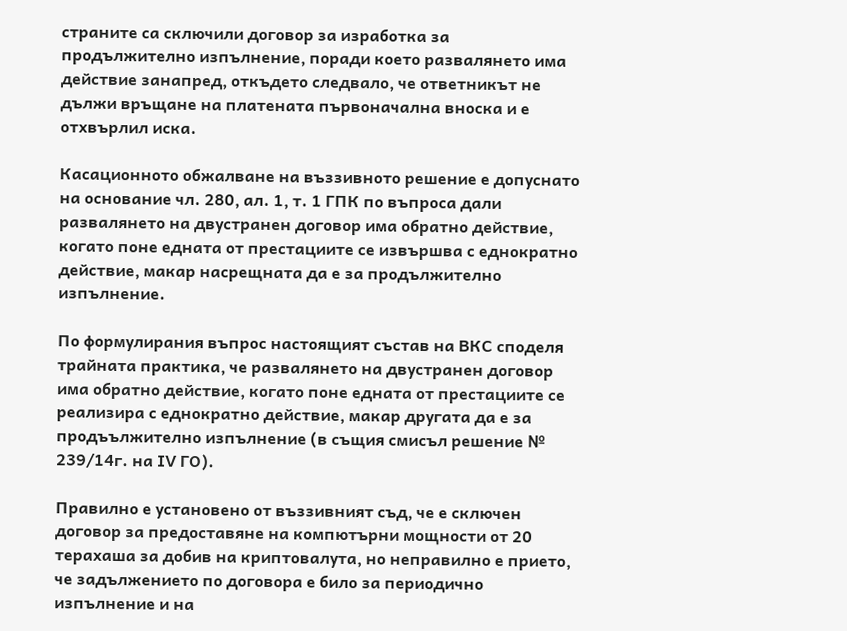страните са сключили договор за изработка за продължително изпълнение, поради което развалянето има действие занапред, откъдето следвало, че ответникът не дължи връщане на платената първоначална вноска и е отхвърлил иска.

Касационното обжалване на въззивното решение е допуснато на основание чл. 280, ал. 1, т. 1 ГПК по въпроса дали развалянето на двустранен договор има обратно действие, когато поне едната от престациите се извършва с еднократно действие, макар насрещната да е за продължително изпълнение.

По формулирания въпрос настоящият състав на ВКС споделя трайната практика, че развалянето на двустранен договор има обратно действие, когато поне едната от престациите се реализира с еднократно действие, макар другата да е за продъължително изпълнение (в същия смисъл решение № 239/14г. на ІV ГО).

Правилно е установено от въззивният съд, че е сключен договор за предоставяне на компютърни мощности от 20 терахаша за добив на криптовалута, но неправилно е прието, че задължението по договора е било за периодично изпълнение и на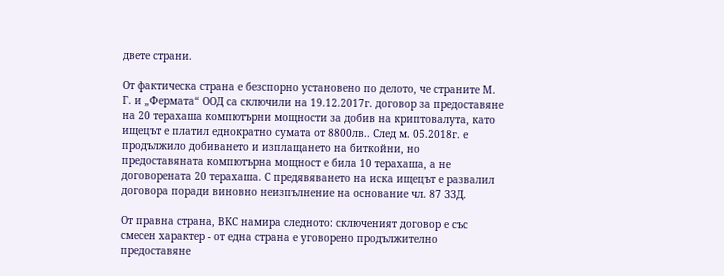двете страни.

От фактическа страна е безспорно установено по делото, че страните М. Г. и „Фермата“ ООД са сключили на 19.12.2017г. договор за предоставяне на 20 терахаша компютърни мощности за добив на криптовалута, като ищецът е платил еднократно сумата от 8800лв.. След м. 05.2018г. е продължило добиването и изплащането на биткойни, но предоставяната компютърна мощност е била 10 терахаша, а не договорената 20 терахаша. С предявяването на иска ищецът е развалил договора поради виновно неизпълнение на основание чл. 87 ЗЗД.

От правна страна, ВКС намира следното: сключеният договор е със смесен характер - от една страна е уговорено продължително предоставяне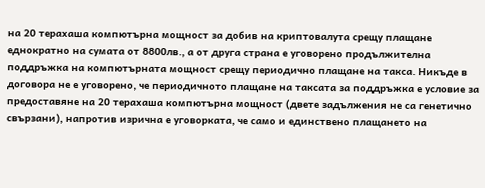на 20 терахаша компютърна мощност за добив на криптовалута срещу плащане еднократно на сумата от 8800лв., а от друга страна е уговорено продължителна поддръжка на компютърната мощност срещу периодично плащане на такса. Никъде в договора не е уговорено, че периодичното плащане на таксата за поддръжка е условие за предоставяне на 20 терахаша компютърна мощност (двете задължения не са генетично свързани), напротив изрична е уговорката, че само и единствено плащането на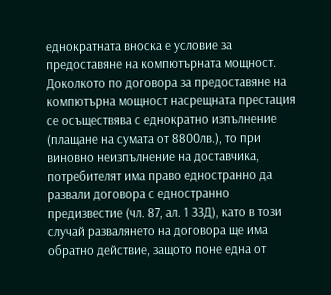еднократната вноска е условие за предоставяне на компютърната мощност. Доколкото по договора за предоставяне на компютърна мощност насрещната престация се осъществява с еднократно изпълнение (плащане на сумата от 8800лв.), то при виновно неизпълнение на доставчика, потребителят има право едностранно да развали договора с едностранно предизвестие (чл. 87, ал. 1 ЗЗД), като в този случай развалянето на договора ще има обратно действие, защото поне една от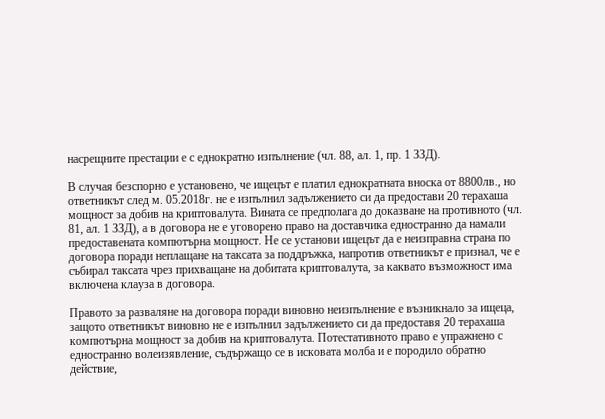насрещните престации е с еднократно изпълнение (чл. 88, ал. 1, пр. 1 ЗЗД).

В случая безспорно е установено, че ищецът е платил еднократната вноска от 8800лв., но ответникът след м. 05.2018г. не е изпълнил задължението си да предостави 20 терахаша мощност за добив на криптовалута. Вината се предполага до доказване на противното (чл. 81, ал. 1 ЗЗД), а в договора не е уговорено право на доставчика едностранно да намали предоставената компютърна мощност. Не се установи ищецът да е неизправна страна по договора поради неплащане на таксата за поддръжка, напротив ответникът е признал, че е събирал таксата чрез прихващане на добитата криптовалута, за каквато възможност има включена клауза в договора.

Правото за разваляне на договора поради виновно неизпълнение е възникнало за ищеца, защото ответникът виновно не е изпълнил задължението си да предоставя 20 терахаша компютърна мощност за добив на криптовалута. Потестативното право е упражнено с едностранно волеизявление, съдържащо се в исковата молба и е породило обратно действие,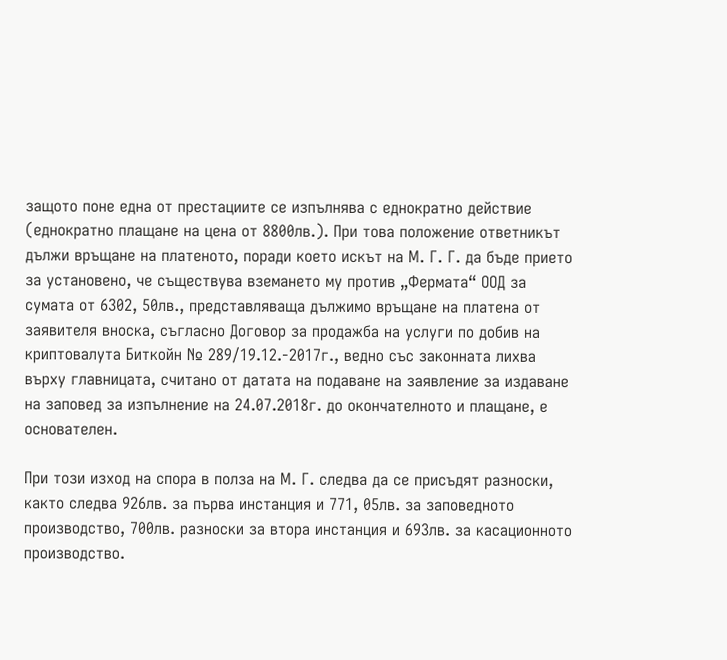защото поне една от престациите се изпълнява с еднократно действие (еднократно плащане на цена от 8800лв.). При това положение ответникът дължи връщане на платеното, поради което искът на М. Г. Г. да бъде прието за установено, че съществува вземането му против „Фермата“ ООД за сумата от 6302, 50лв., представляваща дължимо връщане на платена от заявителя вноска, съгласно Договор за продажба на услуги по добив на криптовалута Биткойн № 289/19.12.-2017г., ведно със законната лихва върху главницата, считано от датата на подаване на заявление за издаване на заповед за изпълнение на 24.07.2018г. до окончателното и плащане, е основателен.

При този изход на спора в полза на М. Г. следва да се присъдят разноски, както следва 926лв. за първа инстанция и 771, 05лв. за заповедното производство, 700лв. разноски за втора инстанция и 693лв. за касационното производство.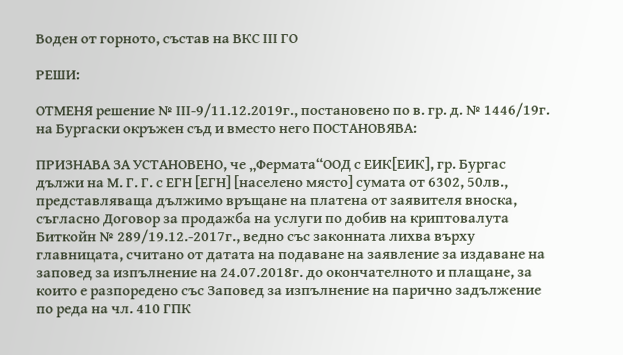Воден от горното, състав на ВКС ІІІ ГО

РЕШИ:

ОТМЕНЯ решение № ІІІ-9/11.12.2019г., постановено по в. гр. д. № 1446/19г. на Бургаски окръжен съд и вместо него ПОСТАНОВЯВА:

ПРИЗНАВА ЗА УСТАНОВЕНО, че „Фермата“ООД с ЕИК[ЕИК], гр. Бургас дължи на М. Г. Г. с ЕГН [ЕГН] [населено място] сумата от 6302, 50лв., представляваща дължимо връщане на платена от заявителя вноска, съгласно Договор за продажба на услуги по добив на криптовалута Биткойн № 289/19.12.-2017г., ведно със законната лихва върху главницата, считано от датата на подаване на заявление за издаване на заповед за изпълнение на 24.07.2018г. до окончателното и плащане, за които е разпоредено със Заповед за изпълнение на парично задължение по реда на чл. 410 ГПК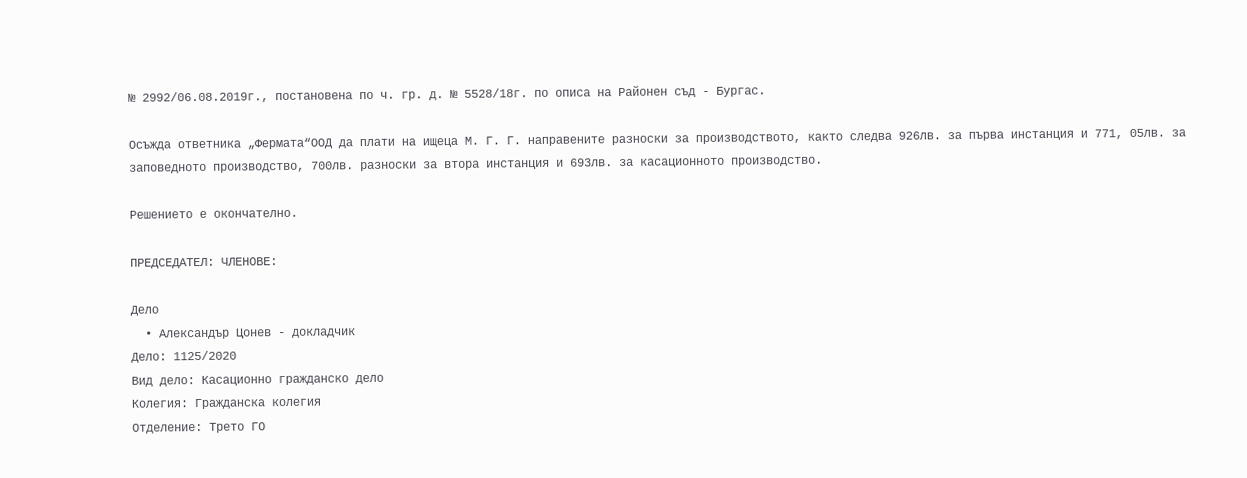№ 2992/06.08.2019г., постановена по ч. гр. д. № 5528/18г. по описа на Районен съд - Бургас.

Осъжда ответника „Фермата“ООД да плати на ищеца М. Г. Г. направените разноски за производството, както следва 926лв. за първа инстанция и 771, 05лв. за заповедното производство, 700лв. разноски за втора инстанция и 693лв. за касационното производство.

Решението е окончателно.

ПРЕДСЕДАТЕЛ: ЧЛЕНОВЕ:

Дело
  • Александър Цонев - докладчик
Дело: 1125/2020
Вид дело: Касационно гражданско дело
Колегия: Гражданска колегия
Отделение: Трето ГО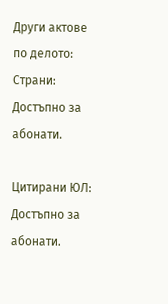Други актове по делото:
Страни:
Достъпно за абонати.

Цитирани ЮЛ:
Достъпно за абонати.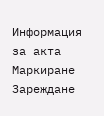Информация за акта
Маркиране
Зареждане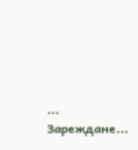...
Зареждане...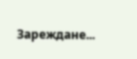Зареждане...